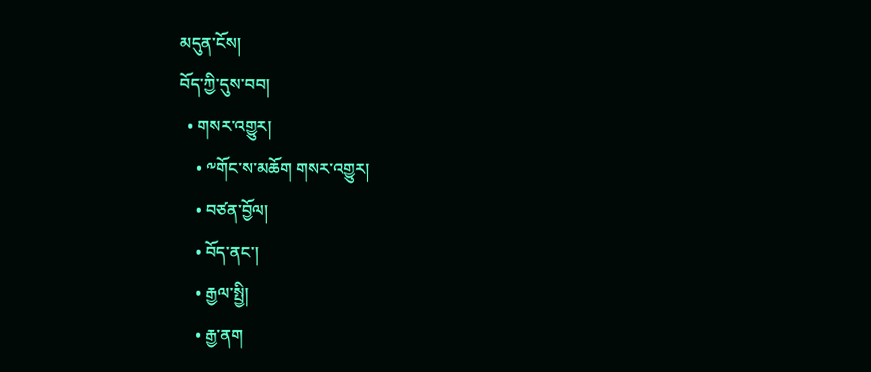མདུན་ངོས།
བོད་ཀྱི་དུས་བབ།
  • གསར་འགྱུར།
    • ༸གོང་ས་མཆོག གསར་འགྱུར།
    • བཙན་བྱོལ།
    • བོད་ནང་།
    • རྒྱལ་སྤྱི།
    • རྒྱ་ནག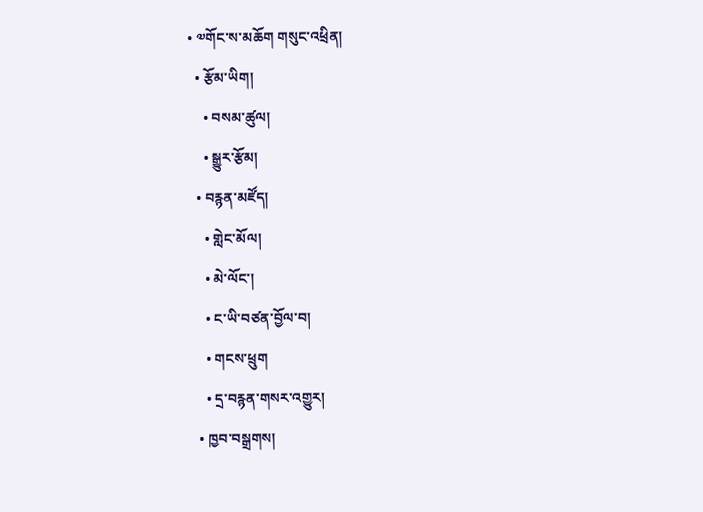• ༧གོང་ས་མཆོག གསུང་འཕྲིན།
  • རྩོམ་ཡིག།
    • བསམ་ཚུལ།
    • སྒྱུར་རྩོམ།
  • བརྙན་མཛོད།
    • གླེང་མོལ།
    • མེ་ལོང་།
    • ང་ཡི་བཙན་བྱོལ་བ།
    • གངས་ཕྲུག
    • དྲ་བརྙན་གསར་འགྱུར།
  • ཁྱབ་བསྒྲགས།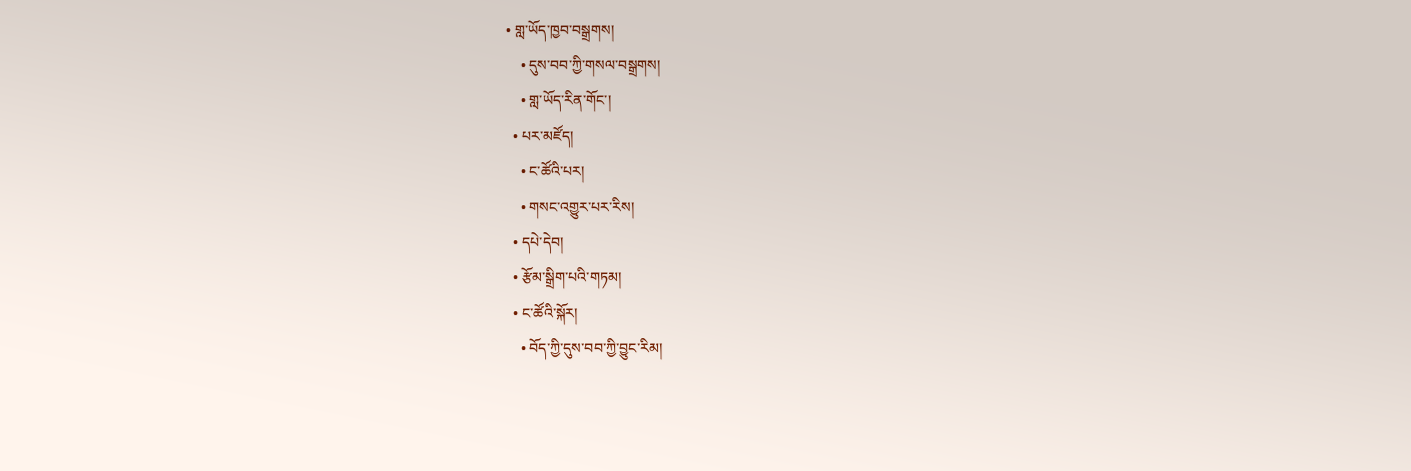• གླ་ཡོད་ཁྱབ་བསྒྲགས།
    • དུས་བབ་ཀྱི་གསལ་བསྒྲགས།
    • གླ་ཡོད་རིན་གོང་།
  • པར་མཛོད།
    • ང་ཚོའི་པར།
    • གསང་འགྱུར་པར་རིས།
  • དཔེ་དེབ།
  • རྩོམ་སྒྲིག་པའི་གཏམ།
  • ང་ཚོའི་སྐོར།
    • བོད་ཀྱི་དུས་བབ་ཀྱི་བྱུང་རིམ།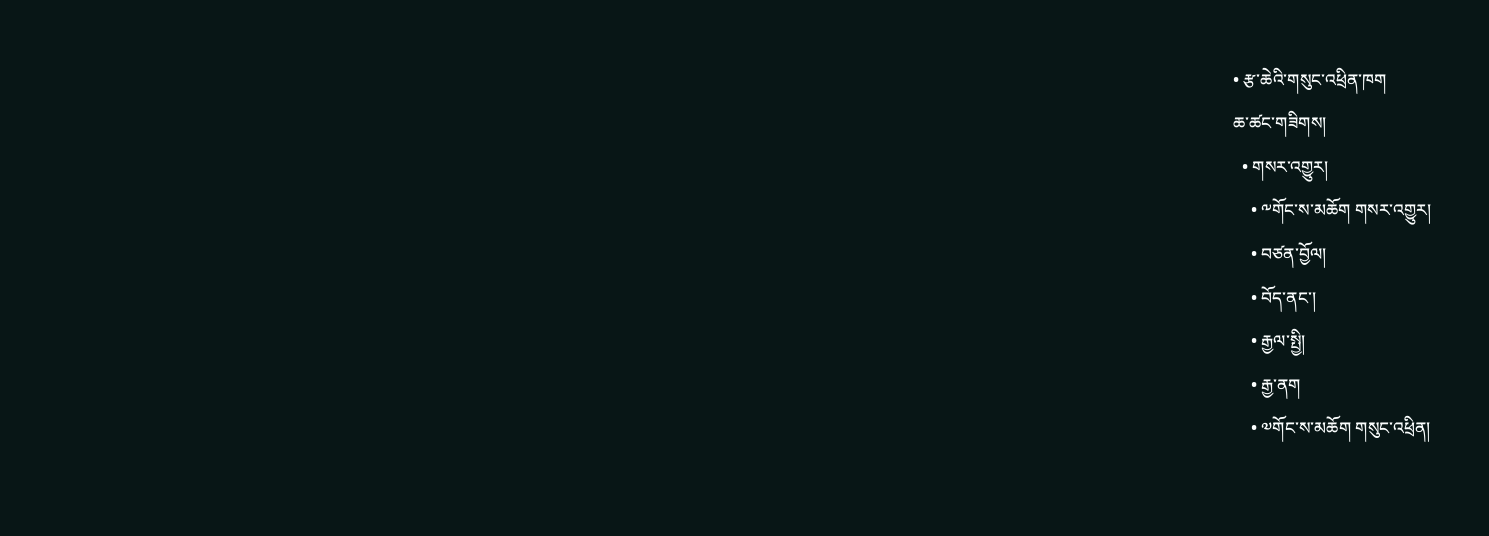• རྩ་ཆེའི་གསུང་འཕྲིན་ཁག
ཆ་ཚང་གཟིགས།
  • གསར་འགྱུར།
    • ༸གོང་ས་མཆོག གསར་འགྱུར།
    • བཙན་བྱོལ།
    • བོད་ནང་།
    • རྒྱལ་སྤྱི།
    • རྒྱ་ནག
    • ༧གོང་ས་མཆོག གསུང་འཕྲིན།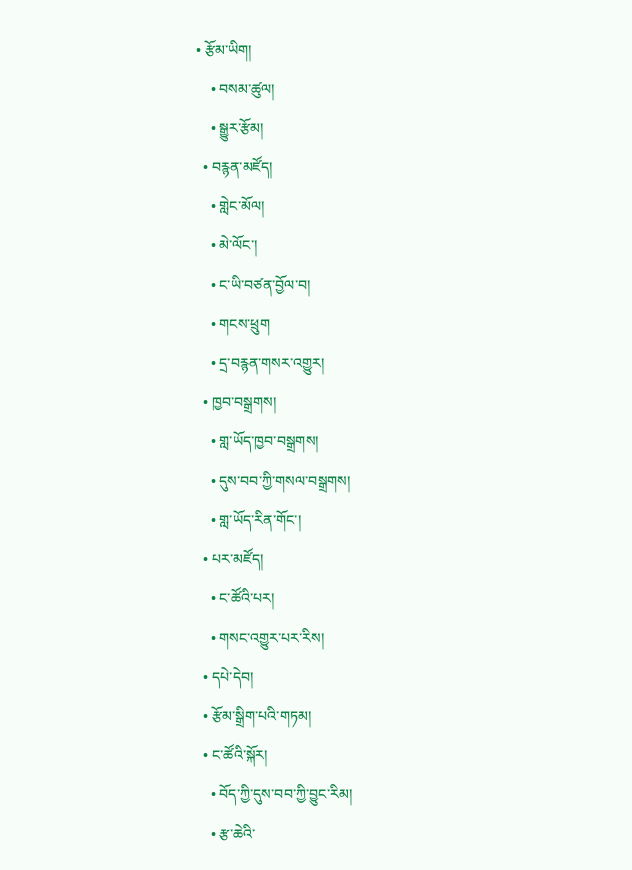• རྩོམ་ཡིག།
    • བསམ་ཚུལ།
    • སྒྱུར་རྩོམ།
  • བརྙན་མཛོད།
    • གླེང་མོལ།
    • མེ་ལོང་།
    • ང་ཡི་བཙན་བྱོལ་བ།
    • གངས་ཕྲུག
    • དྲ་བརྙན་གསར་འགྱུར།
  • ཁྱབ་བསྒྲགས།
    • གླ་ཡོད་ཁྱབ་བསྒྲགས།
    • དུས་བབ་ཀྱི་གསལ་བསྒྲགས།
    • གླ་ཡོད་རིན་གོང་།
  • པར་མཛོད།
    • ང་ཚོའི་པར།
    • གསང་འགྱུར་པར་རིས།
  • དཔེ་དེབ།
  • རྩོམ་སྒྲིག་པའི་གཏམ།
  • ང་ཚོའི་སྐོར།
    • བོད་ཀྱི་དུས་བབ་ཀྱི་བྱུང་རིམ།
    • རྩ་ཆེའི་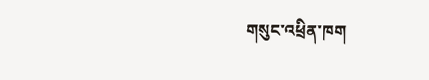གསུང་འཕྲིན་ཁག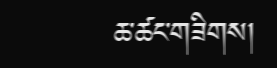ཆ་ཚང་གཟིགས།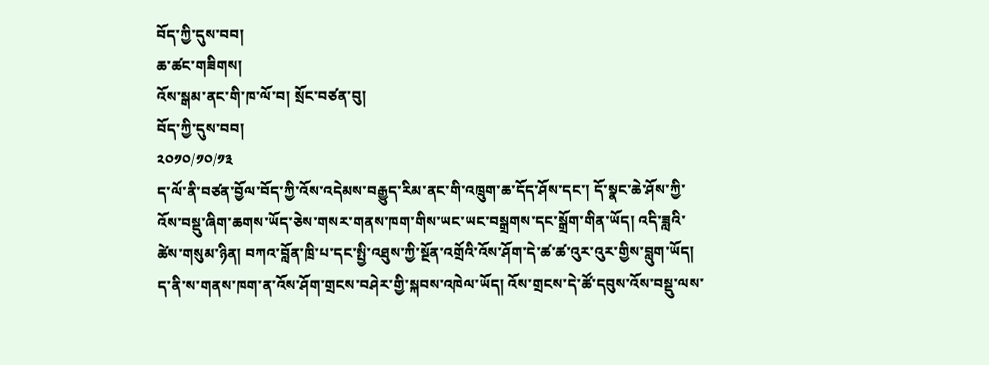བོད་ཀྱི་དུས་བབ།
ཆ་ཚང་གཟིགས།
འོས་སྒམ་ནང་གི་ཁ་ལོ་བ། སྲོང་བཙན་བུ།
བོད་ཀྱི་དུས་བབ།
༢༠༡༠/༡༠/༡༣
ད་ལོ་ནི་བཙན་བྱོལ་བོད་ཀྱི་འོས་འདེམས་བརྒྱུད་རིམ་ནང་གི་འཁྲུག་ཆ་དོད་ཤོས་དང་། དོ་སྣང་ཆེ་ཤོས་ཀྱི་འོས་བསྡུ་ཞིག་ཆགས་ཡོད་ཅེས་གསར་གནས་ཁག་གིས་ཡང་ཡང་བསྒྲགས་དང་སྒྲོག་གིན་ཡོད། འདི་ཟླའི་ཚེས་གསུམ་ཉིན། བཀའ་བློན་ཁྲི་པ་དང་སྤྱི་འཐུས་ཀྱི་སྔོན་འགྲོའི་འོས་ཤོག་དེ་ཚ་ཚ་འུར་འུར་གྱིས་བླུག་ཡོད། ད་ནི་ས་གནས་ཁག་ན་འོས་ཤོག་གྲངས་བཤེར་གྱི་སྐབས་འཁེལ་ཡོད། འོས་གྲངས་དེ་ཚོ་དབུས་འོས་བསྡུ་ལས་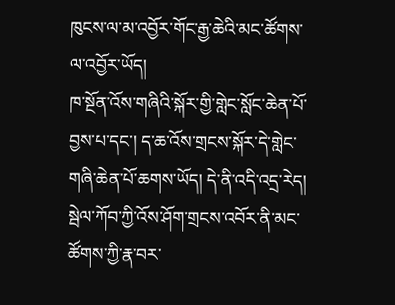ཁུངས་ལ་མ་འབྱོར་གོང་རྒྱ་ཆེའི་མང་ཚོགས་ལ་འབྱོར་ཡོད།
ཁ་སྔོན་འོས་གཞིའི་སྐོར་གྱི་གླེང་སློང་ཆེན་པོ་བྱས་པ་དང་། ད་ཆ་འོས་གྲངས་སྐོར་དེ་གླེང་གཞི་ཆེན་པོ་ཆགས་ཡོད། དེ་ནི་འདི་འདྲ་རེད། སྦེལ་ཀོབ་ཀྱི་འོས་ཤོག་གྲངས་འབོར་ནི་མང་ཚོགས་ཀྱི་རྣ་བར་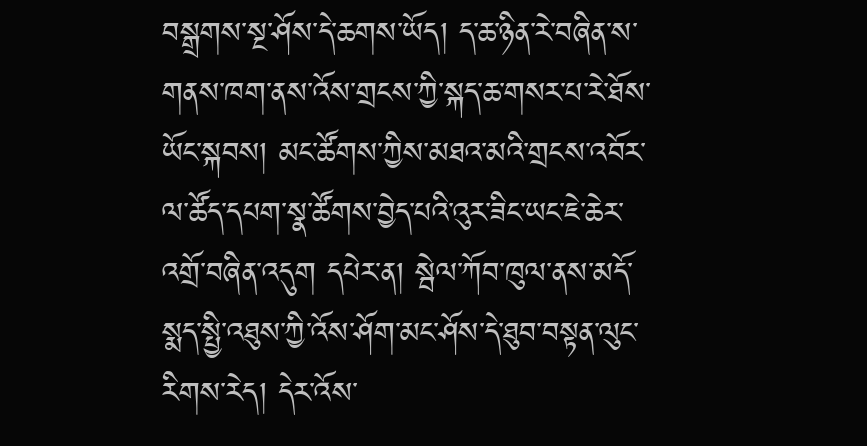བསྒྲགས་སྔ་ཤོས་དེ་ཆགས་ཡོད། ད་ཆ་ཉིན་རེ་བཞིན་ས་གནས་ཁག་ནས་འོས་གྲངས་ཀྱི་སྐད་ཆ་གསར་པ་རེ་ཐོས་ཡོང་སྐབས། མང་ཚོགས་ཀྱིས་མཐའ་མའི་གྲངས་འབོར་ལ་ཚོད་དཔག་སྣ་ཚོགས་བྱེད་པའི་འུར་ཟིང་ཡང་ཇེ་ཆེར་འགྲོ་བཞིན་འདུག དཔེར་ན། སྦེལ་ཀོབ་ཁུལ་ནས་མདོ་སྨད་སྤྱི་འཐུས་ཀྱི་འོས་ཤོག་མང་ཤོས་དེ་ཐུབ་བསྟན་ལུང་རིགས་རེད། དེར་འོས་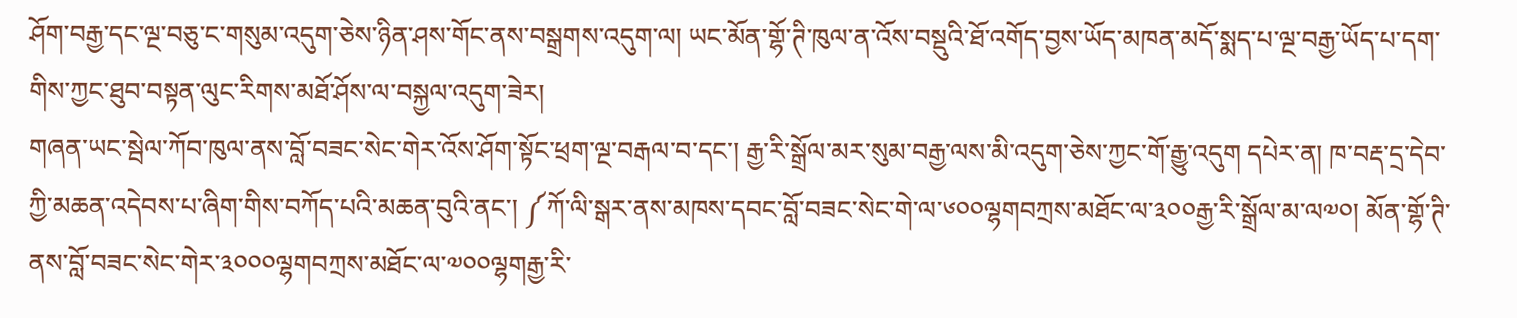ཤོག་བརྒྱ་དང་ལྔ་བཅུ་ང་གསུམ་འདུག་ཅེས་ཉིན་ཤས་གོང་ནས་བསྒྲགས་འདུག་ལ། ཡང་མོན་གྷོ་ཊི་ཁུལ་ན་འོས་བསྡུའི་ཐོ་འགོད་བྱས་ཡོད་མཁན་མདོ་སྨད་པ་ལྔ་བརྒྱ་ཡོད་པ་དག་གིས་ཀྱང་ཐུབ་བསྟན་ལུང་རིགས་མཐོ་ཤོས་ལ་བསྐྱལ་འདུག་ཟེར།
གཞན་ཡང་སྦེལ་ཀོབ་ཁུལ་ནས་བློ་བཟང་སེང་གེར་འོས་ཤོག་སྟོང་ཕྲག་ལྔ་བརྒལ་བ་དང་། རྒྱ་རི་སྒྲོལ་མར་སུམ་བརྒྱ་ལས་མི་འདུག་ཅེས་ཀྱང་གོ་རྒྱུ་འདུག དཔེར་ན། ཁ་བརྡ་དྲ་དེབ་ཀྱི་མཆན་འདེབས་པ་ཞིག་གིས་བཀོད་པའི་མཆན་བུའི་ནང་། ༼ཀོ་ལི་སྒར་ནས་མཁས་དབང་བློ་བཟང་སེང་གེ་ལ་༦༠༠ལྷགབཀྲས་མཐོང་ལ་༣༠༠རྒྱ་རི་སྒྲོལ་མ་ལ༧༠། མོན་གྷོ་ཊི་ནས་བློ་བཟང་སེང་གེར་༣༠༠༠ལྷགབཀྲས་མཐོང་ལ་༧༠༠ལྷགརྒྱ་རི་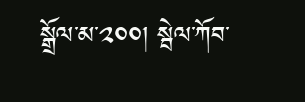སྒྲོལ་མ་༢༠༠། སྦེལ་ཀོབ་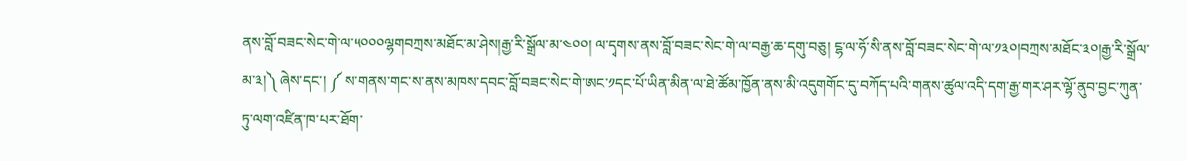ནས་བློ་བཟང་སེང་གེ་ལ་༥༠༠༠ལྷགབཀྲས་མཐོང་མ་ཤེས།རྒྱ་རི་སྒྲོལ་མ་༤༠༠། ལ་དྭགས་ནས་བློ་བཟང་སེང་གེ་ལ་བརྒྱ་ཆ་དགུ་བཅུ། ངྷ་ལ་ཧོ་སི་ནས་བློ་བཟང་སེང་གེ་ལ་༡༣༠།བཀྲས་མཐོང་༣༠།རྒྱ་རི་སྒྲོལ་མ་༣།༽ ཞེས་དང་། ༼ ས་གནས་གང་ས་ནས་མཁས་དབང་བློ་བཟང་སེང་གེ་ཨང་༡དང་པོ་ཡིན་མིན་ལ་ཐེ་ཚོམ་ཁྱོན་ནས་མི་འདུགགོང་དུ་བཀོད་པའི་གནས་ཚུལ་འདི་དག་རྒྱ་གར་ཤར་ལྷོ་ནུབ་བྱང་ཀུན་ཏུ་ལག་འཛིན་ཁ་པར་ཐོག་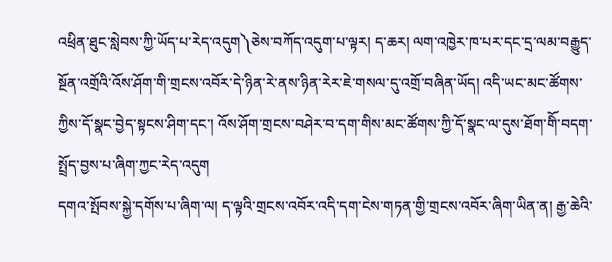འཕྲིན་ཐུང་སླེབས་ཀྱི་ཡོད་པ་རེད་འདུག༽ཅེས་བཀོད་འདུག་པ་ལྟར། ད་ཆར། ལག་འཁྱེར་ཁ་པར་དང་དྲ་ལམ་བརྒྱུད་སྔོན་འགྲོའི་འོས་ཤོག་གི་གྲངས་འབོར་དེ་ཉིན་རེ་ནས་ཉིན་རེར་ཇེ་གསལ་དུ་འགྲོ་བཞིན་ཡོད། འདི་ཡང་མང་ཚོགས་ཀྱིས་དོ་སྣང་བྱེད་སྟངས་ཤིག་དང་། འོས་ཤོག་གྲངས་བཤེར་བ་དག་གིས་མང་ཚོགས་ཀྱི་དོ་སྣང་ལ་དུས་ཐོག་གིོ་བདག་སྤྲོད་བྱས་པ་ཞིག་ཀྱང་རེད་འདུག
དགའ་སྤོབས་སྐྱེ་དགོས་པ་ཞིག་ལ། ད་ལྟའི་གྲངས་འབོར་འདི་དག་ངེས་གཏན་གྱི་གྲངས་འབོར་ཞིག་ཡིན་ན། རྒྱ་ཆེའི་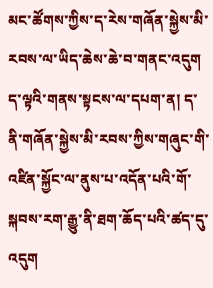མང་ཚོགས་ཀྱིས་ད་རེས་གཞོན་སྐྱེས་མི་རབས་ལ་ཡིད་ཆེས་ཆེ་བ་གནང་འདུག ད་ལྟའི་གནས་སྟངས་ལ་དཔག་ན། ད་ནི་གཞོན་སྐྱེས་མི་རབས་ཀྱིས་གཞུང་གི་འཛིན་སྐྱོང་ལ་ནུས་པ་འདོན་པའི་གོ་སྐབས་རག་རྒྱུ་ནི་ཐག་ཆོད་པའི་ཚད་དུ་འདུག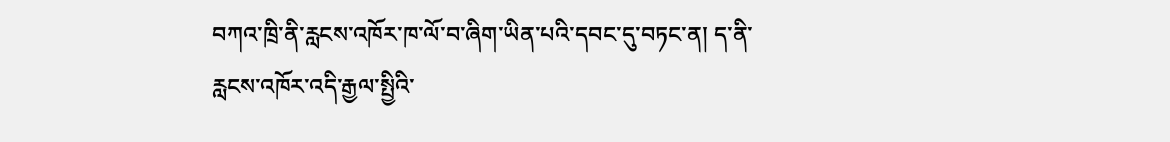བཀའ་ཁྲི་ནི་རླངས་འཁོར་ཁ་ལོ་བ་ཞིག་ཡིན་པའི་དབང་དུ་བཏང་ན། ད་ནི་རླངས་འཁོར་འདི་རྒྱལ་སྤྱིའི་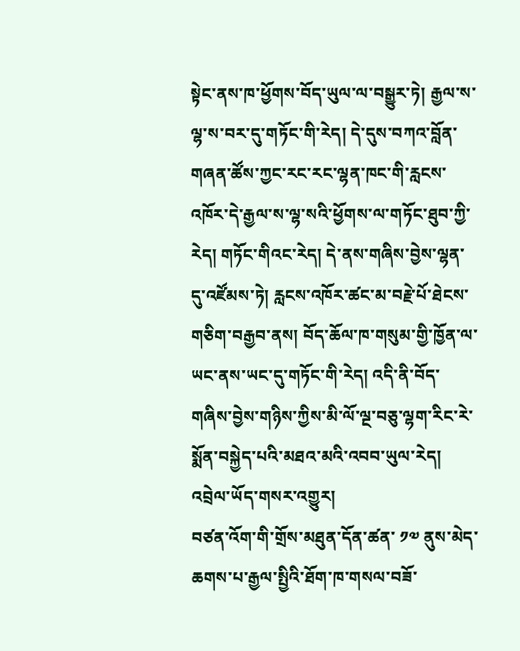སྟེང་ནས་ཁ་ཕྱོགས་བོད་ཡུལ་ལ་བསྒྱུར་ཏེ། རྒྱལ་ས་ལྷ་ས་བར་དུ་གཏོང་གི་རེད། དེ་དུས་བཀའ་བློན་གཞན་ཚོས་ཀྱང་རང་རང་ལྷན་ཁང་གི་རླངས་འཁོར་དེ་རྒྱལ་ས་ལྷ་སའི་ཕྱོགས་ལ་གཏོང་ཐུབ་ཀྱི་རེད། གཏོང་གིའང་རེད། དེ་ནས་གཞིས་བྱེས་ལྷན་དུ་འཛོམས་ཏེ། རླངས་འཁོར་ཚང་མ་བརྗེ་པོ་ཐེངས་གཅིག་བརྒྱབ་ནས། བོད་ཆོལ་ཁ་གསུམ་གྱི་ཁྱོན་ལ་ཡང་ནས་ཡང་དུ་གཏོང་གི་རེད། འདི་ནི་བོད་གཞིས་བྱེས་གཉིས་ཀྱིས་མི་ལོ་ལྔ་བཅུ་ལྷག་རིང་རེ་སྨོན་བསྐྱེད་པའི་མཐའ་མའི་འབབ་ཡུལ་རེད།
འབྲེལ་ཡོད་གསར་འགྱུར།
བཙན་འོག་གི་གྲོས་མཐུན་དོན་ཚན་ ༡༧ ནུས་མེད་ཆགས་པ་རྒྱལ་སྤྱིའི་ཐོག་ཁ་གསལ་བཟོ་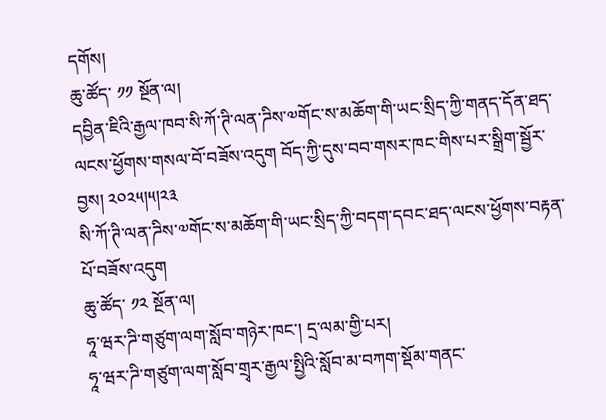དགོས།
ཆུ་ཚོད་ ༡༡ སྔོན་ལ།
དབྱིན་ཇིའི་རྒྱལ་ཁབ་སི་ཀོ་ཊི་ལན་ཌིས་༧གོང་ས་མཆོག་གི་ཡང་སྲིད་ཀྱི་གནད་དོན་ཐད་ལངས་ཕྱོགས་གསལ་བོ་བཟོས་འདུག བོད་ཀྱི་དུས་བབ་གསར་ཁང་གིས་པར་སྒྲིག་སྦྱོར་བྱས། ༢༠༢༥།༥།༢༣
སི་ཀོ་ཊི་ལན་ཌིས་༧གོང་ས་མཆོག་གི་ཡང་སྲིད་ཀྱི་བདག་དབང་ཐད་ལངས་ཕྱོགས་བརྟན་པོ་བཟོས་འདུག
ཆུ་ཚོད་ ༡༢ སྔོན་ལ།
ཧཱ་ཝར་ཌི་གཙུག་ལག་སློབ་གཉེར་ཁང་། དྲ་ལམ་གྱི་པར།
ཧཱ་ཝར་ཌི་གཙུག་ལག་སློབ་གྲྭར་རྒྱལ་སྤྱིའི་སློབ་མ་བཀག་སྡོམ་གནང་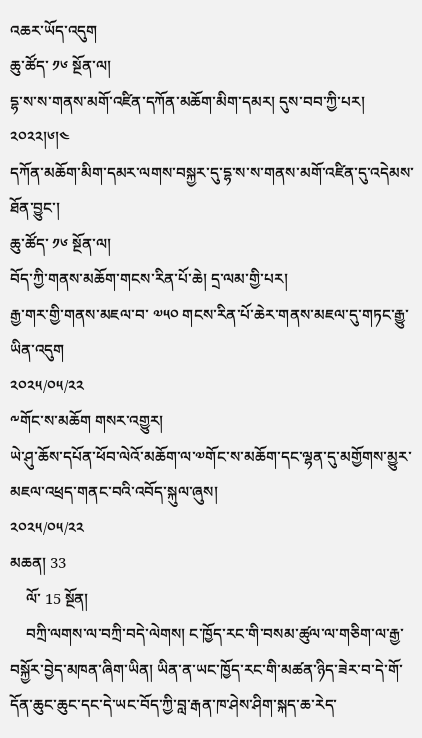འཆར་ཡོད་འདུག
ཆུ་ཚོད་ ༡༦ སྔོན་ལ།
དྷ་ས་ས་གནས་མགོ་འཛིན་དཀོན་མཆོག་མིག་དམར། དུས་བབ་ཀྱི་པར། ༢༠༢༢།༦།༤
དཀོན་མཆོག་མིག་དམར་ལགས་བསྐྱར་དུ་དྷ་ས་ས་གནས་མགོ་འཛིན་དུ་འདེམས་ཐོན་བྱུང་།
ཆུ་ཚོད་ ༡༦ སྔོན་ལ།
བོད་ཀྱི་གནས་མཆོག་གངས་རིན་པོ་ཆེ། དྲ་ལམ་གྱི་པར།
རྒྱ་གར་གྱི་གནས་མཇལ་བ་ ༧༥༠ གངས་རིན་པོ་ཆེར་གནས་མཇལ་དུ་གཏང་རྒྱུ་ཡིན་འདུག
༢༠༢༥/༠༥/༢༢
༸གོང་ས་མཆོག གསར་འགྱུར།
ཡེ་ཤུ་ཆོས་དཔོན་ཕོབ་ལེའོ་མཆོག་ལ་༧གོང་ས་མཆོག་དང་ལྷན་དུ་མགྱོགས་མྱུར་མཇལ་འཕྲད་གནང་བའི་འབོད་སྐུལ་ཞུས།
༢༠༢༥/༠༥/༢༢
མཆན། 33
    ལོ་ 15 སྔོན།
    བཀྲི་ལགས་ལ་བཀྲི་བདེ་ལེགས། ང་ཁྱོད་རང་གི་བསམ་ཚུལ་ལ་གཅིག་ལ་རྒྱ་བསྐྱོར་བྱེད་མཁན་ཞིག་ཡིན། ཡིན་ན་ཡང་ཁྱོད་རང་གི་མཚན་ཉིད་ཟེར་བ་དེ་གོ་དོན་ཆུང་ཆུང་དང་དེ་ཡང་བོད་ཀྱི་བླ་རྒན་ཁ་ཤེས་ཤིག་སྐད་ཆ་རེད་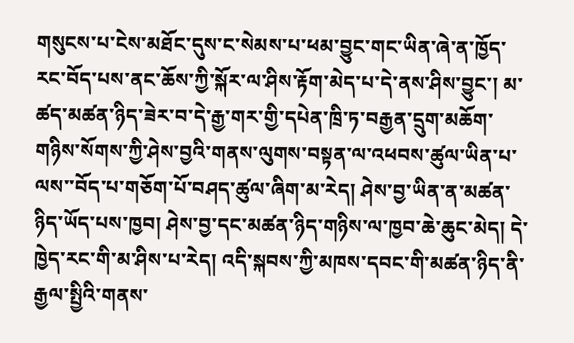གསུངས་པ་ངེས་མཐོང་དུས་ང་སེམས་པ་ཕམ་བྱུང་གང་ཡིན་ཞེ་ན་ཁྱོད་རང་བོད་པས་ནང་ཆོས་ཀྱི་སྐོར་ལ་ཤིས་རྟོག་མེད་པ་དེ་ནས་ཤིས་བྱུང་། མ་ཚད་མཚན་ཉིད་ཟེར་བ་དེ་རྒྱ་གར་གྱི་དཔེན་ཁྲི་ཏ་བརྒྱན་དྲུག་མཆོག་གཉིས་སོགས་ཀྱི་ཤེས་བྱའི་གནས་ལུགས་བསྟན་ལ་འཕབས་ཚུལ་ཡིན་པ་ལས་་བོད་པ་གཅོག་པོ་བཤད་ཚུལ་ཞིག་མ་རེད། ཤེས་བྱ་ཡིན་ན་མཚན་ཉིད་ཡོད་པས་ཁྱབ། ཤེས་བྱ་དང་མཚན་ཉིད་གཉིས་ལ་ཁྱབ་ཆེ་ཆུང་མེད། དེ་ཁྱེད་རང་གི་མ་ཤིས་པ་རེད། འདི་སྐབས་ཀྱི་མཁས་དབང་གི་མཚན་ཉིད་ནི་རྒྱལ་སྤྱིའི་གནས་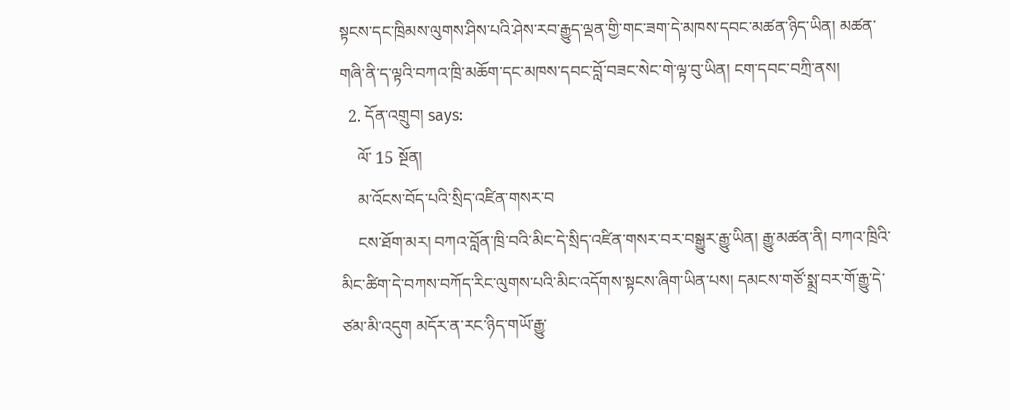སྟངས་དང་ཁྲིམས་ལུགས་ཤིས་པའི་ཤེས་རབ་རྒྱུད་ལྡན་གྱི་གང་ཟག་དེ་མཁས་དབང་མཚན་ཉིད་ཡིན། མཚན་གཞི་ནི་ད་ལྟའི་བཀའ་ཁྲི་མཆོག་དང་མཁས་དབང་བློ་བཟང་སེང་གེ་ལྟ་བུ་ཡིན། ངག་དབང་བཀྲི་ནས།
  2. དོན་འགྲུབ། says:
    ལོ་ 15 སྔོན།
    མ་འོངས་བོད་པའི་སྲིད་འཛིན་གསར་བ
    ངས་ཐོག་མར། བཀའ་བློན་ཁྲི་བའི་མིང་དེ་སྲིད་འཛིན་གསར་བར་བསྒྱུར་རྒྱུ་ཡིན། རྒྱུ་མཚན་ནི། བཀའ་ཁྲིའི་མིང་ཚིག་དེ་བཀས་བཀོད་རིང་ལུགས་པའི་མིང་འདོགས་སྟངས་ཞིག་ཡིན་པས། དམངས་གཙོ་སྨྲ་བར་གོ་རྒྱུ་དེ་ཙམ་མི་འདུག མདོར་ན་རང་ཉིད་གཡོ་རྒྱུ་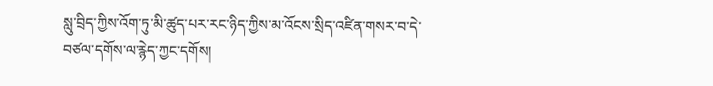སླུ་བྲིད་ཀྱིས་འོག་ཏུ་མི་ཚུད་པར་རང་ཉིད་ཀྱིས་མ་འོངས་སྲིད་འཛིན་གསར་བ་དེ་བཙལ་དགོས་ལ་རྙེད་ཀྱང་དགོས།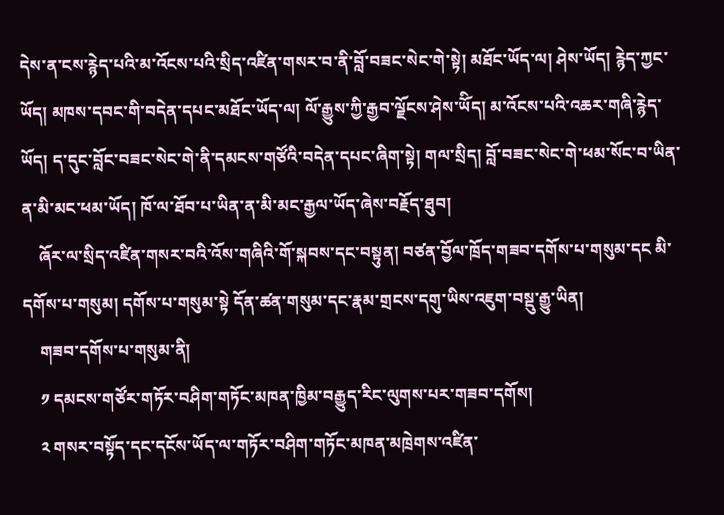དེས་ན་ངས་རྙེད་པའི་མ་འོངས་པའི་སྲིད་འཛིན་གསར་བ་ནི་བློ་བཟང་སེང་གེ་སྟེ། མཐོང་ཡོད་ལ། ཤེས་ཡོད། རྙེད་ཀྱང་ཡོད། མཁས་དབང་གི་བདེན་དཔང་མཐོང་ཡོད་ལ། ལོ་རྒྱུས་ཀྱི་རྒྱབ་ལྗོངས་ཤེས་ཡོིད། མ་འོངས་པའི་འཆར་གཞི་རྙེད་ཡོད། ད་དུང་བློང་བཟང་སེང་གེ་ནི་དམངས་གཙོའི་བདེན་དཔང་ཞིག་སྟེ། གལ་སྲིད། བློ་བཟང་སེང་གེ་ཕམ་སོང་བ་ཡིན་ན་མི་མང་ཕམ་ཡོད། ཁོ་ལ་ཐོབ་པ་ཡིན་ན་མི་མང་རྒྱལ་ཡོད་ཞེས་བརྗོད་ཐུབ།
    ཞོར་ལ་སྲིད་འཛིན་གསར་བའི་འོས་གཞིའི་གོ་སྐབས་དང་བསྟུན། བཙན་བྱོལ་ཁྲོད་གཟབ་དགོས་པ་གསུམ་དང མི་དགོས་པ་གསུམ། དགོས་པ་གསུམ་སྟེ དོན་ཚན་གསུམ་དང་རྣམ་གྲངས་དགུ་ཡིས་འཇུག་བསྡུ་རྒྱུ་ཡིན།
    གཟབ་དགོས་པ་གསུམ་ནི།
    ༡ དམངས་གཙོར་གཏོར་བཤིག་གཏོང་མཁན་ཁྱིམ་བརྒྱུད་རིང་ལུགས་པར་གཟབ་དགོས།
    ༢ གསར་བསྟོད་དང་དངོས་ཡོད་ལ་གཏོར་བཤིག་གཏོང་མཁན་མཁྲེགས་འཛིན་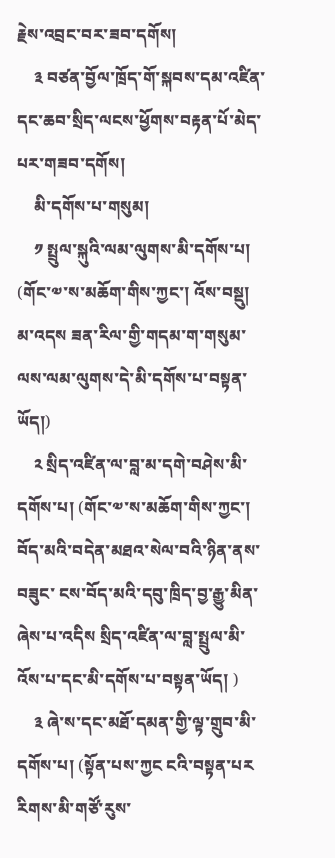རྗེས་འབྲང་བར་ཟབ་དགོས།
    ༣ བཙན་བྱོལ་ཁྲོད་གོ་སྐབས་དམ་འཛིན་དང་ཆབ་སྲིད་ལངས་ཕྱོགས་བརྟན་པོ་མེད་པར་གཟབ་དགོས།
    མི་དགོས་པ་གསུམ།
    ༡ སྤྲུལ་སྐུའི་ལམ་ལུགས་མི་དགོས་པ། (གོང་༧་ས་མཆོག་གིས་ཀྱང་། འོས་བསྡུ། མ་འདས ཟན་རིལ་གྱི་གདམ་ག་གསུམ་ལས་ལམ་ལུགས་དེ་མི་དགོས་པ་བསྟན་ཡོད།)
    ༢ སྲིད་འཛིན་ལ་བླ་མ་དགེ་བཤེས་མི་དགོས་པ། (གོང་༧་ས་མཆོག་གིས་ཀྱང་། བོད་མའི་བདེན་མཐའ་སེལ་བའི་ཉིན་ནས་བཟུང་ ངས་བོད་མའི་དབུ་ཁྲིད་བྱ་རྒྱུ་མིན་ཞེས་པ་འདིས སྲིད་འཛིན་ལ་བླ་སྤྲུལ་མི་འོས་པ་དང་མི་དགོས་པ་བསྟན་ཡོད། )
    ༣ ཞེ་ས་དང་མཐོ་དམན་གྱི་ལྟ་གྲུབ་མི་དགོས་པ། (སྟོན་པས་ཀྱང ངའི་བསྟན་པར རིགས་མི་གཙོ་རུས་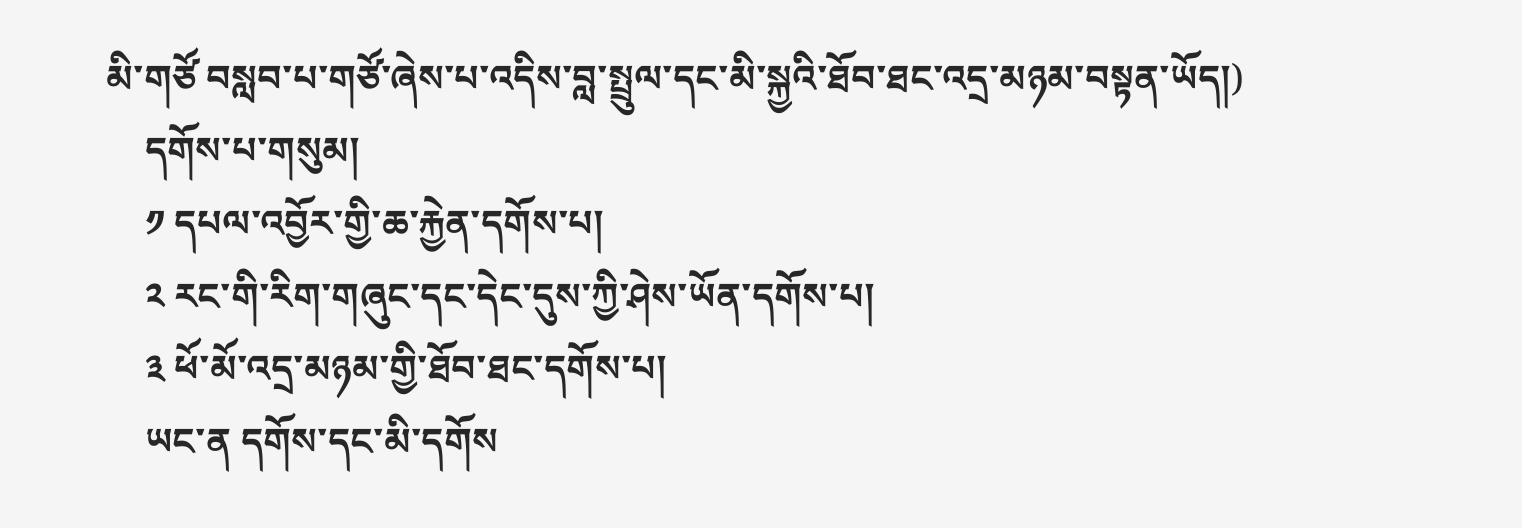མི་གཙོ བསླབ་པ་གཙོ་ཞེས་པ་འདིས་བླ་སྤྲུལ་དང་མི་སྐྱའི་ཐོབ་ཐང་འདྲ་མཉམ་བསྟན་ཡོད།)
    དགོས་པ་གསུམ།
    ༡ དཔལ་འབྱོར་གྱི་ཆ་རྐྱེན་དགོས་པ།
    ༢ རང་གི་རིག་གཞུང་དང་དེང་དུས་ཀྱི་ཤེས་ཡོན་དགོས་པ།
    ༣ ཕོ་མོ་འདྲ་མཉམ་གྱི་ཐོབ་ཐང་དགོས་པ།
    ཡང་ན དགོས་དང་མི་དགོས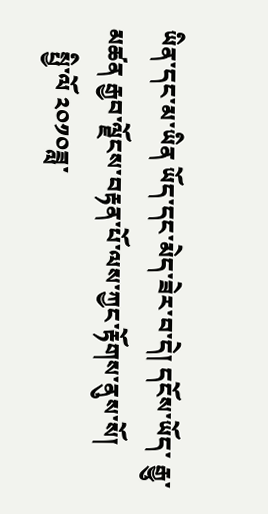ཡིན་དང་མ་ཡིན ཡོད་དང་མེད་ཟེར་བ་དེ། དངོས་ཡོད་ རྒྱུ་མཚན རྒྱབ་ལྗོངས་བརྟན་པོ་ལས་ཀྱང་རྟོགས་ནུས་སོ།
    སྤྱི་ལོ ༢༠༡༠ཟླ་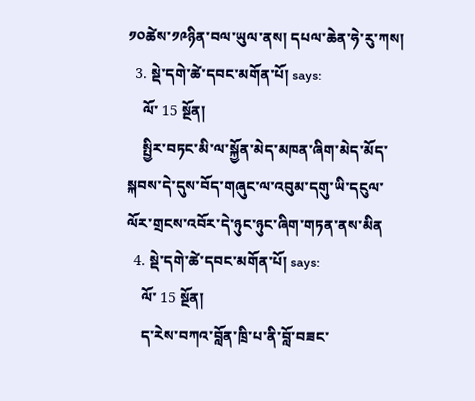༡༠ཚེས་༡༩ཉིན་བལ་ཡུལ་ནས། དཔལ་ཆེན་ཧེ་རུ་ཀས།
  3. སྡེ་དགེ་ཚེ་དབང་མགོན་པོ། says:
    ལོ་ 15 སྔོན།
    སྤྱིར་བཏང་མི་ལ་སྐྱོན་མེད་མཁན་ཞིག་མེད་མོད་སྐབས་དེ་དུས་བོད་གཞུང་ལ་འབུམ་དགུ་ཡི་དངུལ་ལོར་གྲངས་འབོར་དེ་ཉུང་ཉུང་ཞིག་གཏན་ནས་མིན
  4. སྡེ་དགེ་ཚེ་དབང་མགོན་པོ། says:
    ལོ་ 15 སྔོན།
    ད་རེས་བཀའ་བློན་ཁྲི་པ་ནི་བློ་བཟང་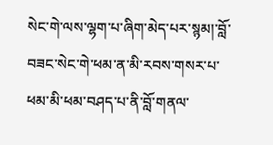སེང་གེ་ལས་ལྷག་པ་ཞིག་མེད་པར་སྙམ།་བློ་བཟང་སེང་གེ་ཕམ་ན་མི་རབས་གསར་པ་ཕམ་མི་ཕམ་བཤད་པ་ནི་བློ་གནལ་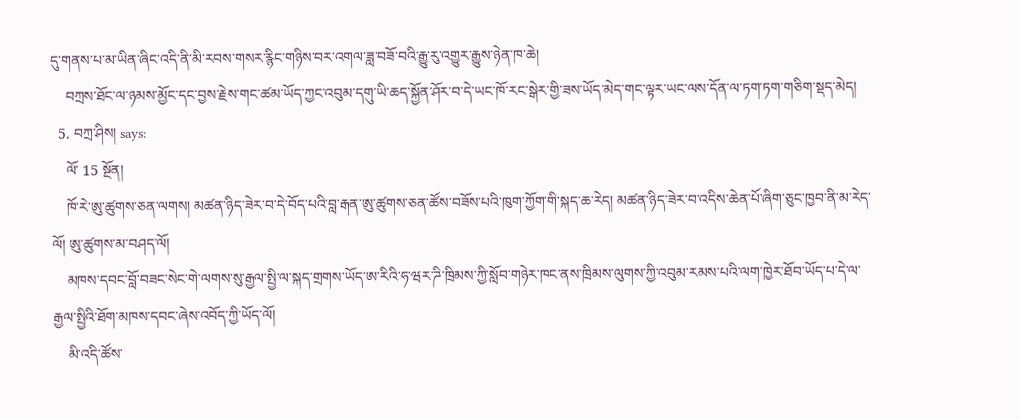དུ་གནས་པ་མ་ཡིན་ཞིང་འདི་ནི་མི་རབས་གསར་རྙིང་གཉིས་བར་འགལ་ཟླ་བཟོ་བའི་རྒྱུ་རུ་འགྱུར་རྒྱུས་ཉེན་ཁ་ཆེ།
    བཀྲས་ཐོང་ལ་ཉམས་མྱོང་དང་བྱས་རྗེས་གང་ཚམ་ཡོད་ཀྱང་འབུམ་དགུ་ཡི་ཆད་སྐྱོན་ཤོར་བ་དེ་ཡང་ཁོ་རང་སྒེར་གྱི་ཟས་ཡོད་མེད་གང་ལྟར་ཡང་ལས་དོན་ལ་ཏག་ཏག་གཅིག་སྡད་མེད།
  5. བཀྲ་ཤིས། says:
    ལོ་ 15 སྔོན།
    ཁོ་རེ་ཨུ་ཚུགས་ཅན་ལགས། མཚན་ཉིད་ཟེར་བ་དེ་བོད་པའི་བླ་རྒན་ཨུ་ཚུགས་ཅན་ཚོས་བཟོས་པའི་ཁུག་ཀྱོག་གི་སྐད་ཆ་རེད། མཚན་ཉིད་ཟེར་བ་འདིས་ཆེན་པོ་ཞིག་ཅུང་ཁྱབ་ནི་མ་རེད་ལོ། ཨུ་ཚུགས་མ་བཤད་ལོ།
    མཁས་དབང་བློ་བཟང་སེང་གེ་ལགས་སུ་རྒྱལ་སྤྱི་ལ་སྐད་གྲགས་ཡོད་ཨ་རིའི་ཧ་ཝར་ཌི་ཁྲིམས་ཀྱི་སློབ་གཉེར་ཁང་ནས་ཁྲིམས་ལུགས་ཀྱི་འབུམ་རམས་པའི་ལག་ཁྱེར་ཐོབ་ཡོད་པ་དེ་ལ་རྒྱལ་སྤྱིའི་ཐོག་མཁས་དབང་ཞེས་འབོད་ཀྱི་ཡོད་ལོ།
    མི་འདི་ཚོས་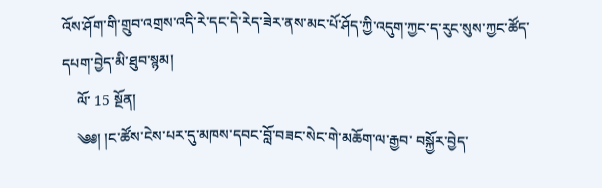འོས་ཤོག་གི་གྲུབ་འགྲས་འདི་རེ་དང་དེ་རེད་ཟེར་ནས་མང་པོ་ཤོད་ཀྱི་འདུག་ཀྱང་ད་རུང་སུས་ཀྱང་ཚོད་དཔག་བྱེད་མི་ཐུབ་སྙམ།
    ལོ་ 15 སྔོན།
    ༄༅། །ང་ཚོས་ངེས་པར་དུ་མཁས་དབང་བློ་བཟང་སེང་གེ་མཆོག་ལ་རྒྱབ་ བསྐྱོར་བྱེད་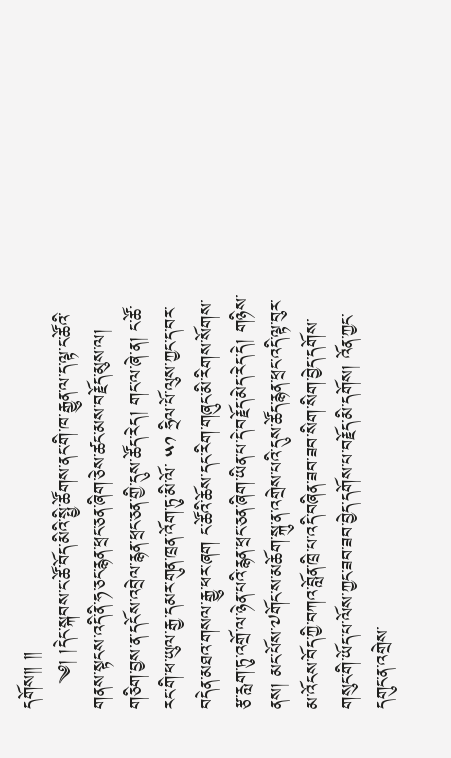དགོས༎ ༎
    ༄། །དེང་སྐབས་ང་ཚོ་བོད་མིའི་སྤྱི་ཚོགས་ནང་གི་ཁ་རྒྱུན་ལ་ད་ལྟ་ང་ཚོའི་གནས་སྟངས་འདི་ནི་ཧ་ཅང་རྙན་ཕྲང་ཅན་ཞིག་ཅེས་ཚང་མས་བརྗོད་མུས་ལ། གཅིག་བྱས་ན་དངོས་འབྲེལ་རྙན་ཕྲང་ཅན་གྱི་དུས་ཚོད་རེད། གང་ལ་ཞེ་ན། ང་ཚོ་རང་གི་ཕ་ཡུལ་རྒྱ་དམར་གུན་ཁྲན་འོག་ཏུ་མི་ལོ་ ༥༡ ཧྲིལ་པོ་ལུས་ཀྱང་ད་བར་བདེན་མཐའ་གསལ་རྒྱུ་ཕར་ཞག ང་ཚོའི་ཆོས་དང་རིག་གཞུང་མི་རིགས་སོགས་རྩ་རླག་ཏུ་འགྲོ་ལ་ཉེན་པའི་རྙན་ཕྲང་ཅན་ཞིག་ཡིན་པ་དེ་བརྗོད་མེད་རེད་དེ། གཉིས་ནས། མང་པོས་༧གོང་ས་མཆོག་སྐུ་ན་འགྲེས་པའི་དུས་ཚོད་རྙན་ཕྲང་འདི་ལྟ་བུར་མ་འོངས་བོད་ཀྱི་བཀའ་བློན་ཁྲི་པ་འདི་བཞིན་ཟབ་ཟབ་སིག་སིག་བྱེད་དགོས་གསུང་གི་ཡོད་པ་ལོས་ཀྱང་ཟབ་ཟབ་བྱེད་དགོས་པ་བརྗོད་མི་དགོས། འོན་ཀྱང་དགུང་ན་འགྲེས་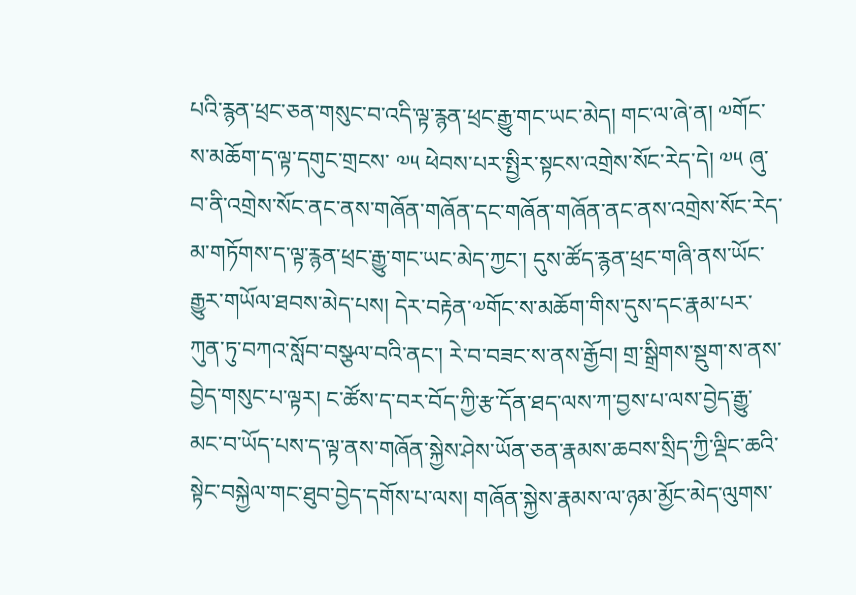པའི་རྙན་ཕྲང་ཅན་གསུང་བ་འདི་ལྟ་རྙན་ཕྲང་རྒྱུ་གང་ཡང་མེད། གང་ལ་ཞེ་ན། ༧གོང་ས་མཆོག་ད་ལྟ་དགུང་གྲངས་ ༧༥ ཕེབས་པར་སྤྱིར་སྟངས་འགྲེས་སོང་རེད་དེ། ༧༥ ཞུ་བ་ནི་འགྲེས་སོང་ནང་ནས་གཞོན་གཞོན་དང་གཞོན་གཞོན་ནང་ནས་འགྲེས་སོང་རེད་མ་གཏོགས་ད་ལྟ་རྙན་ཕྲང་རྒྱུ་གང་ཡང་མེད་ཀྱང་། དུས་ཚོད་རྙན་ཕྲང་གཞི་ནས་ཡོང་རྒྱུར་གཡོལ་ཐབས་མེད་པས། དེར་བརྟེན་༧གོང་ས་མཆོག་གིས་དུས་དང་རྣམ་པར་ཀུན་ཏུ་བཀའ་སློབ་བསྩལ་བའི་ནང་། རེ་བ་བཟང་ས་ནས་རྒྱོབ། གྲ་སྒྲིགས་སྡུག་ས་ནས་བྱེད་གསུང་པ་ལྟར། ང་ཚོས་ད་བར་བོད་ཀྱི་རྩ་དོན་ཐད་ལས་ཀ་བྱས་པ་ལས་བྱེད་རྒྱུ་མང་བ་ཡོད་པས་ད་ལྟ་ནས་གཞོན་སྐྱེས་ཤེས་ཡོན་ཅན་རྣམས་ཆབས་སྲིད་ཀྱི་ལྡིང་ཆའི་སྟེང་བསྐྱེལ་གང་ཐུབ་བྱེད་དགོས་པ་ལས། གཞོན་སྐྱེས་རྣམས་ལ་ཉམ་མྱོང་མེད་ལུགས་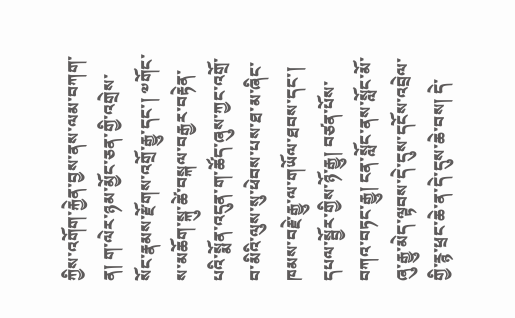ཀྱིས་འགོག་རྐྱེན་བྱས་ནས་ལམ་བཀག་ན། ག་ལེར་ཉམ་མྱོང་ཅན་གྱི་འགྲེས་སོང་རྣམས་རྫོགས་འགྲོ་རྒྱུ་དང་། ༧གོང་ས་མཆོག་སྐུ་ཚེ་བསྐལ་བརྒྱར་བརྟེན་པའི་སྨོན་འདུན་ག་ཚོད་ཞུས་ཀྱང་འགྲོ་བ་མིའི་ལུས་སུ་ཕེབས་པས་ཐ་མ་ཞིང་ཁམས་བརྗེ་རྒྱུ་ལ་གཡོལ་ཐབས་དང་། དཔལ་སྦྱོར་གྱིས་ཉོ་རྒྱུ། བཙན་པོས་བཀའ་བཏང་རྒྱུ། ངན་སློང་ནས་སློང་མོ་ཞུ་རྒྱུ་མེད་ལྟབས་དེ་དུས་དངོས་འབྲེལ་གྱི་རྙ་ཕྲང་ཆེ་ན་དེ་དུས་ཆེ་བས། དེ་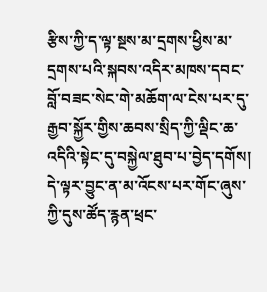རྩིས་ཀྱི་ད་ལྟ་སྔས་མ་དྲགས་ཕྱིས་མ་དྲགས་པའི་སྐབས་འདིར་མཁས་དབང་བློ་བཟང་སེང་གེ་མཆོག་ལ་ངེས་པར་དུ་རྒྱབ་སྐྱོར་གྱིས་ཆབས་སྲིད་ཀྱི་ལྡིང་ཆ་འདིའི་སྟེང་དུ་བསྐྱེལ་ཐུབ་པ་བྱེད་དགོས། དེ་ལྟར་བྱུང་ན་མ་འོངས་པར་གོང་ཞུས་ཀྱི་དུས་ཚོད་རྙན་ཕྲང་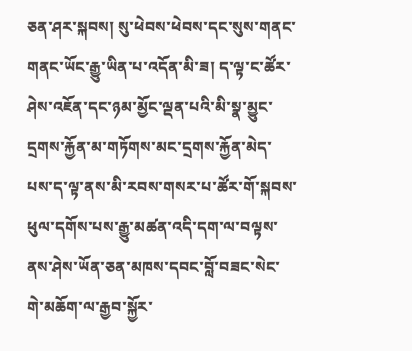ཅན་ཤར་སྐབས། སུ་ཕེབས་ཕེབས་དང་སུས་གནང་གནང་ཡོང་རྒྱུ་ཡིན་པ་འདོན་མི་ཟ། ད་ལྟ་ང་ཚོར་ཤེས་འཇོན་དང་ཉམ་མྱོང་ལྡན་པའི་མི་སྣ་མྱུང་དྲགས་རྐྱོན་མ་གཏོགས་མང་དྲགས་རྐྱོན་མེད་པས་ད་ལྟ་ནས་མི་རབས་གསར་པ་ཚོར་གོ་སྐབས་ཕུལ་དགོས་པས་རྒྱུ་མཚན་འདི་དག་ལ་བལྟས་ནས་ཤེས་ཡོན་ཅན་མཁས་དབང་བློ་བཟང་སེང་གེ་མཆོག་ལ་རྒྱབ་སྐྱོར་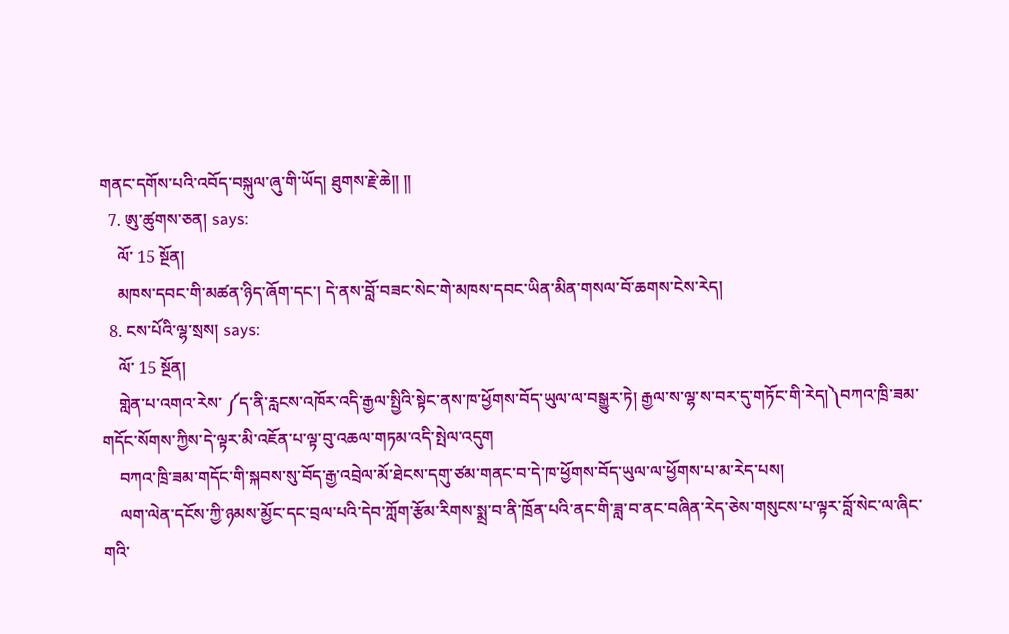གནང་དགོས་པའི་འབོད་བསྐུལ་ཞུ་གི་ཡོད། ཐུགས་རྗེ་ཆེ༎ ༎
  7. ཨུ་ཚུགས་ཅན། says:
    ལོ་ 15 སྔོན།
    མཁས་དབང་གི་མཚན་ཉིད་ཞོག་དང་། དེ་ནས་བློ་བཟང་སེང་གེ་མཁས་དབང་ཡིན་མིན་གསལ་བོ་ཆགས་ངེས་རེད།
  8. ངས་པོའི་ལྷ་སྲས། says:
    ལོ་ 15 སྔོན།
    གླེན་པ་འགའ་རེས་ ༼ད་ནི་རླངས་འཁོར་འདི་རྒྱལ་སྤྱིའི་སྟེང་ནས་ཁ་ཕྱོགས་བོད་ཡུལ་ལ་བསྒྱུར་ཏེ། རྒྱལ་ས་ལྷ་ས་བར་དུ་གཏོང་གི་རེད།༽བཀའ་ཁྲི་ཟམ་གདོང་སོགས་ཀྱིས་དེ་ལྟར་མི་འཇོན་པ་ལྟ་བུ་འཆལ་གཏམ་འདི་སྤེལ་འདུག
    བཀའ་ཁྲི་ཟམ་གདོང་གི་སྐབས་སུ་བོད་རྒྱ་འབྲེལ་མོ་ཐེངས་དགུ་ཙམ་གནང་བ་དེ་ཁ་ཕྱོགས་བོད་ཡུལ་ལ་ཕྱོགས་པ་མ་རེད་པས།
    ལག་ལེན་དངོས་ཀྱི་ཉམས་མྱོང་དང་བྲལ་པའི་དེབ་ཀློག་རྩོམ་རིགས་སྨྲ་བ་ནི་ཁྲོན་པའི་ནང་གི་ཟླ་བ་ནང་བཞིན་རེད་ཅེས་གསུངས་པ་ལྟར་བློ་སེང་ལ་ཞིང་གའི་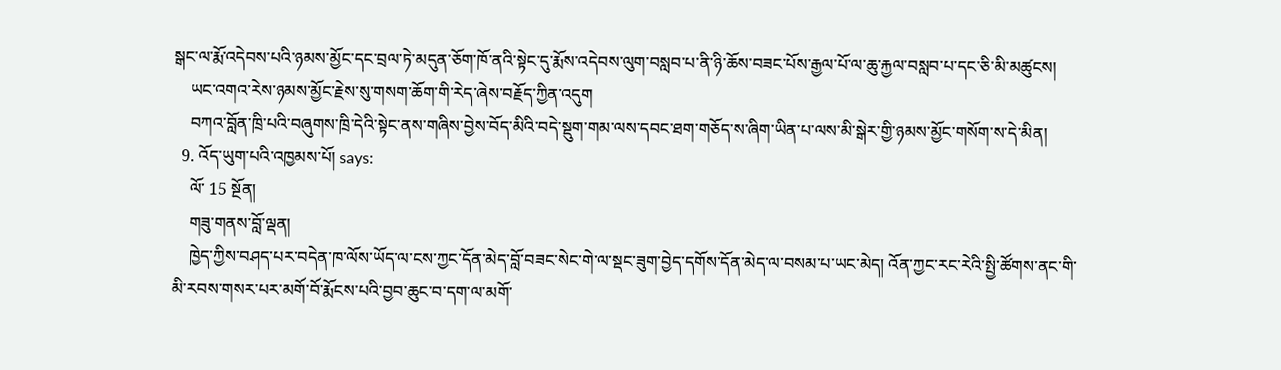སྒང་ལ་རྨོ་འདེབས་པའི་ཉམས་མྱོང་དང་བྲལ་ཏེ་མདུན་ཅོག་ཁོ་ནའི་སྟེང་དུ་རྨོས་འདེབས་ལུག་བསླབ་པ་ནི་ཉི་ཆོས་བཟང་པོས་རྒྱལ་པོ་ལ་ཆུ་རྐྱལ་བསླབ་པ་དང་ཅི་མི་མཚུངས།
    ཡང་འགའ་རེས་ཉམས་མྱོང་རྗེས་སུ་གསག་ཆོག་གི་རེད་ཞེས་བརྗོད་ཀྱིན་འདུག
    བཀའ་བློན་ཁྲི་པའི་བཞུགས་ཁྲི་དེའི་སྟེང་ནས་གཞིས་བྱེས་བོད་མིའི་བདེ་སྡུག་གམ་ལས་དབང་ཐག་གཅོད་ས་ཞིག་ཡིན་པ་ལས་མི་སྒེར་གྱི་ཉམས་མྱོང་གསོག་ས་དེ་མིན།
  9. འོད་ཡུག་པའི་འཁྱམས་པོ། says:
    ལོ་ 15 སྔོན།
    གཟུ་གནས་བློ་ལྡན།
    ཁྱེད་ཀྱིས་བཤད་པར་བདེན་ཁ་ལོས་ཡོད་ལ་ངས་ཀྱང་དོན་མེད་བློ་བཟང་སེང་གེ་ལ་སྡང་ཟུག་བྱེད་དགོས་དོན་མེད་ལ་བསམ་པ་ཡང་མེད། འོན་ཀྱང་རང་རེའི་སྤྱི་ཚོགས་ནང་གི་མི་རབས་གསར་པར་མགོ་བོ་རྨོངས་པའི་བྱབ་ཆུང་བ་དག་ལ་མགོ་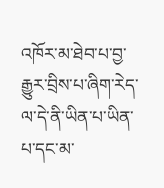འཁོར་མ་ཐེབ་པ་བྱ་རྒྱུར་བྲིས་པ་ཞིག་རེད་ལ་དེ་ནི་ཡིན་པ་ཡིན་པ་དང་མ་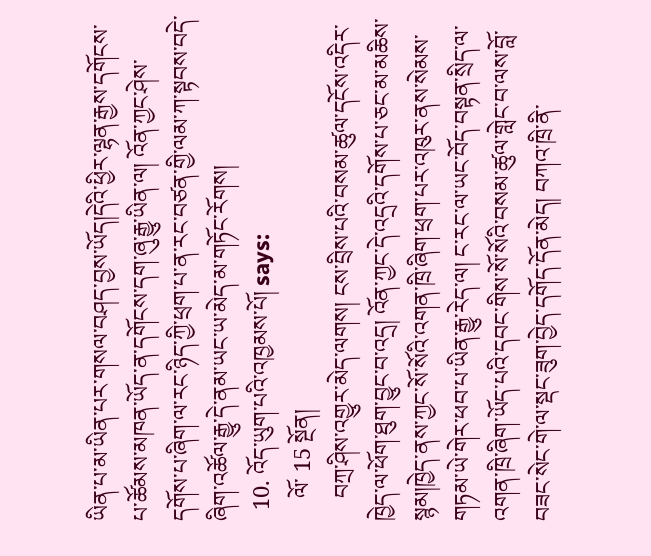ཡིན་པ་མ་ཡིན་པར་གསལ་བཤད་བྱས་ཡོད།དེའི་ཕྱིར་ལྷན་རྒྱས་དགོངས་པ་ཚོམས་མཁན་ཡོད་ན་དགོངས་དག་ཞུ་རྒྱུ་ཡིན་ལ། འོན་ཀྱང་ཤེས་དགོས་པ་ཞིག་ལ་རང་ཉིད་ཀྱི་ཕྲག་པ་ན་རང་བཙན་གྱི་ལམ་ཀ་སྟབས་བདེ་ཞིག་འཚོལ་རྒྱུ་དེ་ནམ་ཡང་ཡ་མེད་མ་གཏོང་རོགས།
  10. འོད་ཡུག་པའི་འཁྱམས་པོ། says:
    ལོ་ 15 སྔོན།
    བཀྲ་ཤིས་འགྱུར་མེད་ལགས། ངས་བྲིས་པའི་བསམ་ཚུལ་དངོས་འདིར་ཁྱེད་ལ་ཕོག་ཐུག་བྱུང་བ་འདྲ། འོན་ཀྱང་དེ་འདྲའི་དགོས་པ་ཅང་མ་མཆིས་སྙམ།ཁྱེད་ནས་ཀྱང་སོ་སོའི་འགན་ཁྲི་ཞིག་ཕྲག་པར་འཁུར་ནས་སེམས་གཏམ་ཡེ་གེར་ཕབ་པ་ཡིན་རྒྱུ་རེད་ལ། ང་རང་ལ་ཡང་བོད་བསྟན་སྲིད་ལ་འགན་ཁྲི་ཞིག་ཡོད་པའི་དབང་གིས་སོ་སོའི་བསམ་ཚུལ་གླེང་བ་ལས་བློ་བཟང་སེང་གེ་ལ་སྡང་ཟུག་བྱེད་དགོད་དོན་མེད། བཀའ་ཁྲི་ནི་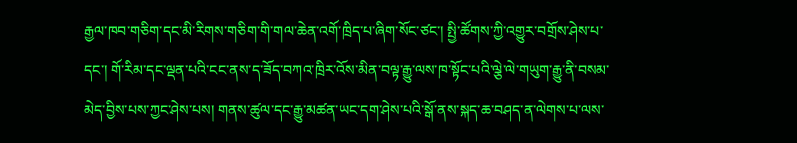རྒྱལ་ཁབ་གཅིག་དང་མི་རིགས་གཅིག་གི་གལ་ཆེན་འགོ་ཁྲིད་པ་ཞིག་སོང་ཙང་། སྤྱི་ཚོགས་ཀྱི་འགྱུར་བགྲོས་ཤེས་པ་དང་། གོ་རིམ་དང་ལྡན་པའི་ངང་ནས་ད་ཟོད་བཀའ་ཁྲིར་འོས་མིན་བལྟ་རྒྱུ་ལས་ཁ་སྟོང་པའི་ལྕེ་ལེ་གཡུག་རྒྱུ་ནི་བསམ་མེད་བྱིས་པས་ཀྱང་ཤེས་པས། གནས་ཚུལ་དང་རྒྱུ་མཚན་ཡང་དག་ཤེས་པའི་སྒོ་ནས་སྐད་ཆ་བཤད་ན་ལེགས་པ་ལས་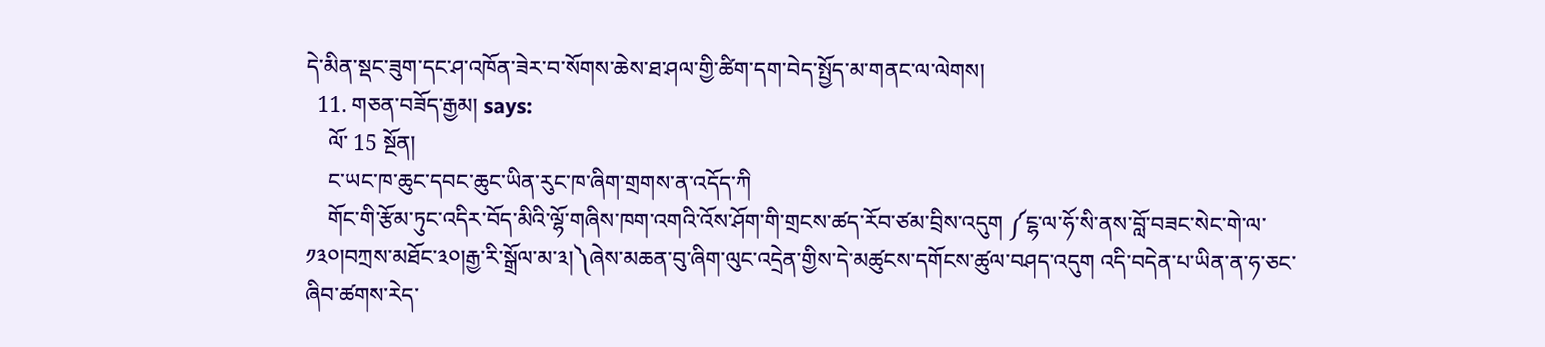དེ་མིན་སྡང་ཟུག་དང་ཤ་འཁོན་ཟེར་བ་སོགས་ཆེས་ཐ་ཤལ་གྱི་ཚིག་དག་བེད་སྤྱོད་མ་གནང་ལ་ལེགས།
  11. གཅན་བཟོད་རྒྱམ། says:
    ལོ་ 15 སྔོན།
    ང་ཡང་ཁ་ཆུང་དབང་ཆུང་ཡིན་རུང་ཁ་ཞིག་གྲགས་ན་འདོད་ཀི
    གོང་གི་རྩོམ་ཏུང་འདིར་བོད་མིའི་ལྷོ་གཞིས་ཁག་འགའི་འོས་ཤོག་གི་གྲངས་ཚད་རོབ་ཙམ་བྲིས་འདུག ༼ངྷ་ལ་ཧོ་སི་ནས་བློ་བཟང་སེང་གེ་ལ་༡༣༠།བཀྲས་མཐོང་༣༠།རྒྱ་རི་སྒྲོལ་མ་༣།༽ཞེས་མཆན་བུ་ཞིག་ལུང་འདྲེན་གྱིས་དེ་མཚུངས་དགོངས་ཚུལ་བཤད་འདུག འདི་བདེན་པ་ཡིན་ན་ཧ་ཅང་ཞིབ་ཚགས་རེད་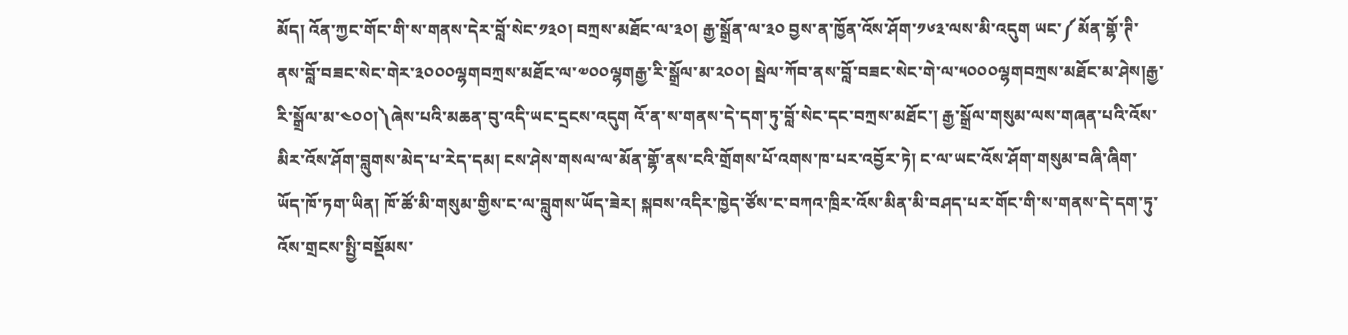མོད། འོན་ཀྱང་གོང་གི་ས་གནས་དེར་བློ་སེང་༡༣༠། བཀྲས་མཐོང་ལ་༣༠། རྒྱ་སྒྲོན་ལ་༣༠ བྱས་ན་ཁྱོན་འོས་ཤོག་༡༦༣་ལས་མི་འདུག ཡང་༼མོན་གྷོ་ཊི་ནས་བློ་བཟང་སེང་གེར་༣༠༠༠ལྷགབཀྲས་མཐོང་ལ་༧༠༠ལྷགརྒྱ་རི་སྒྲོལ་མ་༢༠༠། སྦེལ་ཀོབ་ནས་བློ་བཟང་སེང་གེ་ལ་༥༠༠༠ལྷགབཀྲས་མཐོང་མ་ཤེས།རྒྱ་རི་སྒྲོལ་མ་༤༠༠།༽ཞེས་པའི་མཆན་བུ་འདི་ཡང་དྲངས་འདུག འོ་ན་ས་གནས་དེ་དག་ཏུ་བློ་སེང་དང་བཀྲས་མཐོང་། རྒྱ་སྒྲོལ་གསུམ་ལས་གཞན་པའི་འོས་མིར་འོས་ཤོག་བླུགས་མེད་པ་རེད་དམ། ངས་ཤེས་གསལ་ལ་མོན་གྷོ་ནས་ངའི་གྲོགས་པོ་འགས་ཁ་པར་འབྱོར་ཏེ། ང་ལ་ཡང་འོས་ཤོག་གསུམ་བཞི་ཞིག་ཡོད་ཁོ་ཏག་ཡིན། ཁོ་ཚོ་མི་གསུམ་གྱིས་ང་ལ་བླུགས་ཡོད་ཟེར། སྐབས་འདིར་ཁྱེད་ཙོས་ང་བཀའ་ཁྲིར་འོས་མིན་མི་བཤད་པར་གོང་གི་ས་གནས་དེ་དག་ཏུ་འོས་གྲངས་སྤྱི་བསྡོམས་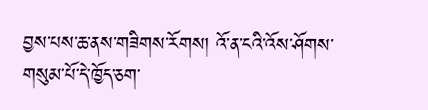བྱས་པས་ཆ་ནས་གཟིགས་རོགས། འོ་ན་ངའི་འོས་ཤོགས་གསུམ་པོ་དེ་ཁྱོད་ཅག་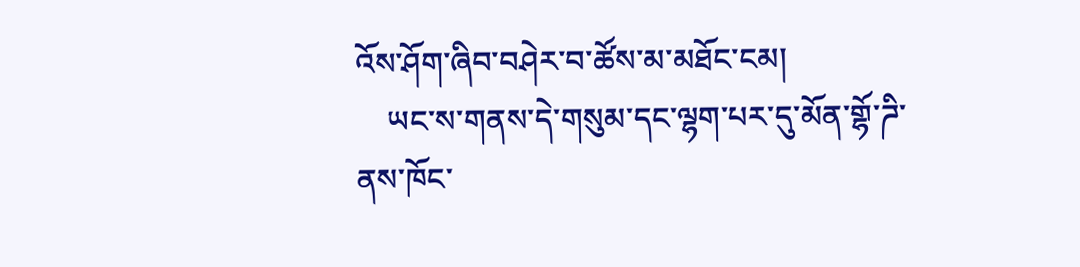འོས་ཤོག་ཞིབ་བཤེར་བ་ཚོས་མ་མཐོང་ངམ།
    ཡང་ས་གནས་དེ་གསུམ་དང་ལྷག་པར་དུ་མོན་གྷོ་ཌི་ནས་ཁོང་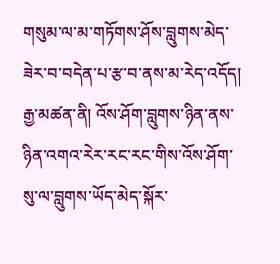གསུམ་ལ་མ་གཏོགས་ཤོས་བླུགས་མེད་ཟེར་བ་བདེན་པ་རྩ་བ་ནས་མ་རེད་འདོད། རྒྱ་མཚན་ནི། འོས་ཤོག་བླུགས་ཉིན་ནས་ཉིན་འགའ་རེར་རང་རང་གིས་འོས་ཤོག་སུ་ལ་བླུགས་ཡོད་མེད་སྐོར་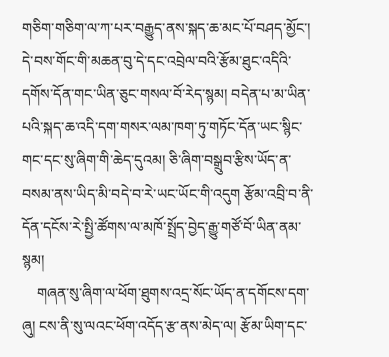གཅིག་གཅིག་ལ་ཀ་པར་བརྒྱུད་ནས་སྐད་ཆ་མང་པོ་བཤད་མྱོང་། དེ་བས་གོང་གི་མཆན་བུ་དེ་དང་འབྲེལ་བའི་རྩོམ་ཐུང་འདིའི་དགོས་དོན་གང་ཡིན་ཅུང་གསལ་བོ་རེད་སྙམ། བདེན་པ་མ་ཡིན་པའི་སྐད་ཆ་འདི་དག་གསར་ལམ་ཁག་ཏུ་གཏོང་དོན་ཡང་སྙིང་གང་དང་སུ་ཞིག་གི་ཆེད་དུའམ། ཅི་ཞིག་བསྒྲུབ་རྩིས་ཡོད་ན་བསམ་ནས་ཡིད་མི་བདེ་བ་རེ་ཡང་ཡོང་གི་འདུག རྩོམ་འབྲི་བ་ནི་དོན་དངོས་རེ་སྤྱི་ཚོགས་ལ་མཁོ་སྤྲོད་བྱེད་རྒྱུ་གཙོ་བོ་ཡིན་ནམ་སྙམ།
    གཞན་སུ་ཞིག་ལ་ཕོག་ཐུགས་འདྲ་སོང་ཡོད་ན་དགོངས་དག་ཞུ། ངས་ནི་སུ་ལའང་ཕོག་འདོད་རྩ་ནས་མེད་ལ། རྩོམ་ཡིག་དང་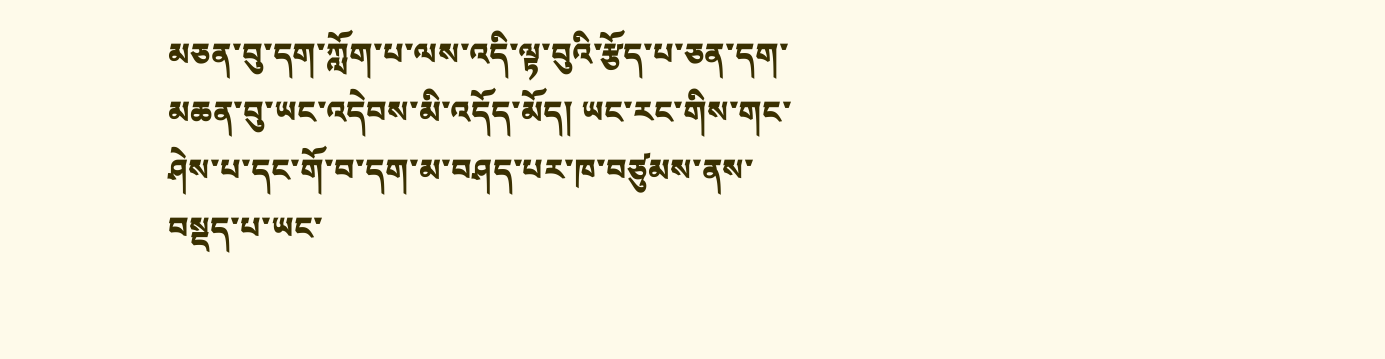མཅན་བུ་དག་ཀློག་པ་ལས་འདི་ལྟ་བུའི་རྩོད་པ་ཅན་དག་མཆན་བུ་ཡང་འདེབས་མི་འདོད་མོད། ཡང་རང་གིས་གང་ཤེས་པ་དང་གོ་བ་དག་མ་བཤད་པར་ཁ་བཙུམས་ནས་བསྡད་པ་ཡང་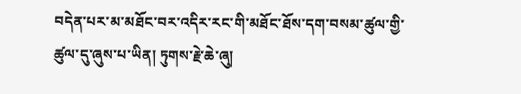བདེན་པར་མ་མཐོང་བར་འདིར་རང་གི་མཐོང་ཐོས་དག་བསམ་ཚུལ་གྱི་ཚུལ་དུ་ཞུས་པ་ཡིན། ཏུགས་རྗེ་ཆེ་ཞུ།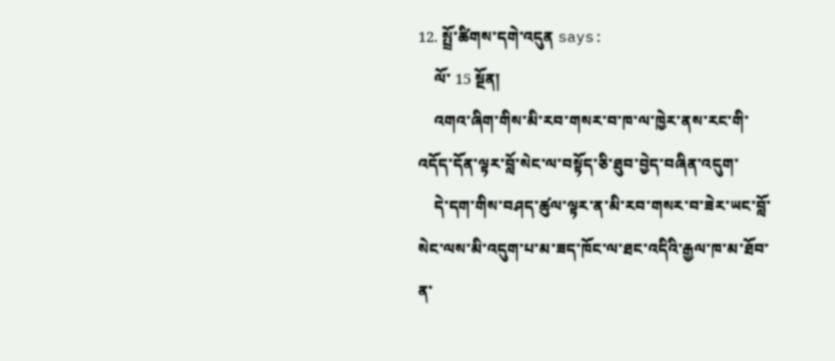12. སྤྲོ་ཚིགས་དགེ་འདུན says:
    ལོ་ 15 སྔོན།
    འགའ་ཞིག་གིས་མི་རབ་གསར་བ་ཁ་ལ་ཁྱེར་ནས་རང་གི་འདོད་དོན་ལྟར་བློ་སེང་ལ་བསྟོད་ཅི་ཐུབ་བྱེད་བཞིན་འདུག་
    དེ་དག་གིས་བཤད་ཚུལ་ལྟར་ན་མི་རབ་གསར་བ་ཟེར་ཡང་བློ་སེང་ལས་མི་འདུག་པ་མ་ཟད་ཁོང་ལ་ཐང་འདིའི་རྒྱལ་ཁ་མ་ཐོབ་ན་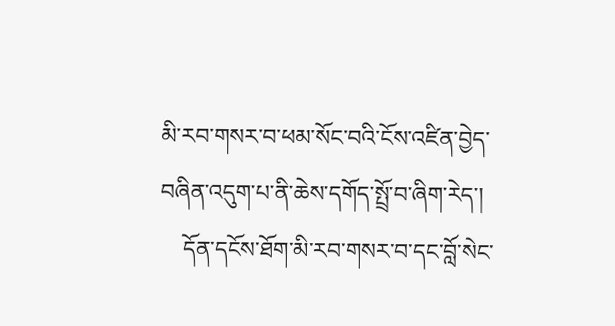མི་རབ་གསར་བ་ཕམ་སོང་བའི་ངོས་འཛིན་བྱེད་བཞིན་འདུག་པ་ནི་ཆེས་དགོད་སྤྲོ་བ་ཞིག་རེད་།
    དོན་དངོས་ཐོག་མི་རབ་གསར་བ་དང་བློ་སེང་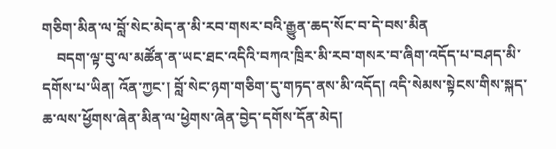གཅིག་མིན་ལ་བློ་སེང་མེད་ན་མི་རབ་གསར་བའི་རྒྱུན་ཆད་སོང་བ་དེ་བས་མིན
    བདག་ལྟ་བུ་ལ་མཚོན་ན་ཡང་ཐང་འདིའི་བཀའ་ཁྲིར་མི་རབ་གསར་བ་ཞིག་འདོད་པ་བཤད་མི་དགོས་པ་ཡིན། འོན་ཀྱང་། བློ་སེང་ཉག་གཅིག་དུ་གཏད་ནས་མི་འདོད། འདི་སེམས་སྟེངས་གིས་སྐད་ཆ་ལས་ཕྱོགས་ཞེན་མིན་ལ་ཕྱེགས་ཞེན་བྱེད་དགོས་དོན་མེད།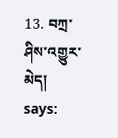13. བཀྲ་ཤིས་འགྱུར་མེད། says: